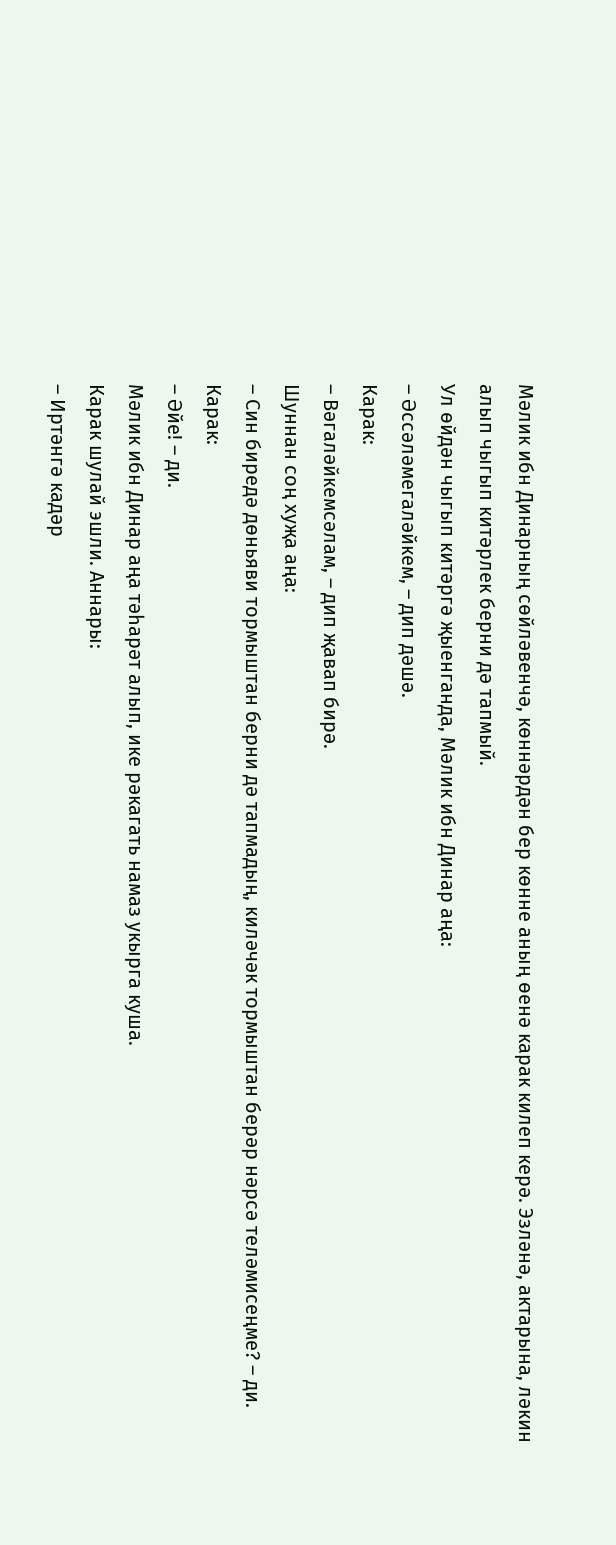Мәлик ибн Динарның сөйләвенчә, көннәрдән бер көнне аның өенә карак килеп керә. Эзләнә, актарына, ләкин алып чыгып китәрлек берни дә тапмый.
Ул өйдән чыгып китәргә җыенганда, Мәлик ибн Динар аңа:
– Әссәләмегаләйкем, – дип дәшә.
Карак:
– Вәгаләйкемсәлам, – дип җавап бирә.
Шуннан соң хуҗа аңа:
– Син биредә дөньяви тормыштан берни дә тапмадың, киләчәк тормыштан берәр нәрсә теләмисеңме? – ди.
Карак:
– Әйе! – ди.
Мәлик ибн Динар аңа тәһарәт алып, ике рәкагать намаз укырга куша.
Карак шулай эшли. Аннары:
– Иртәнгә кадәр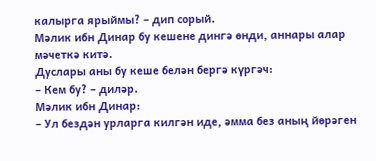калырга ярыймы? – дип сорый.
Мәлик ибн Динар бу кешене дингә өнди, аннары алар мәчеткә китә.
Дуслары аны бу кеше белән бергә күргәч:
– Кем бу? – диләр.
Мәлик ибн Динар:
– Ул бездән урларга килгән иде, әмма без аның йөрәген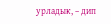урладык, – дип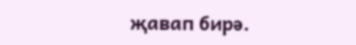җавап бирә.